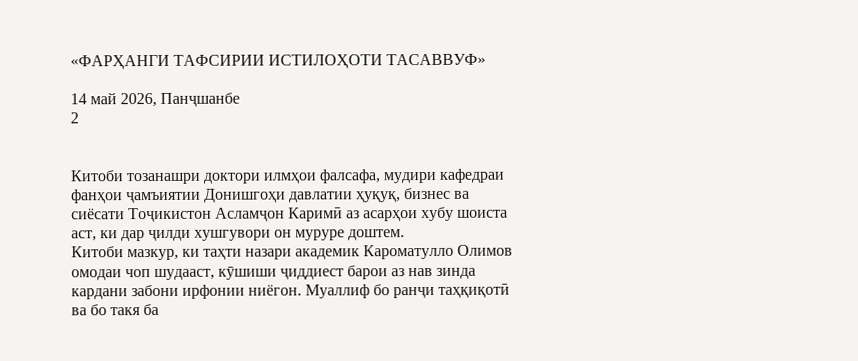«ФАРҲАНГИ ТАФСИРИИ ИСТИЛОҲОТИ ТАСАВВУФ»

14 май 2026, Панҷшанбе
2


Китоби тозанашри доктори илмҳои фалсафа, мудири кафедраи фанҳои ҷамъиятии Донишгоҳи давлатии ҳуқуқ, бизнес ва сиёсати Тоҷикистон Асламҷон Каримӣ аз асарҳои хубу шоиста аст, ки дар ҷилди хушгувори он муруре доштем.
Китоби мазкур, ки таҳти назари академик Кароматулло Олимов омодаи чоп шудааст, кӯшиши ҷиддиест барои аз нав зинда кардани забони ирфонии ниёгон. Муаллиф бо ранҷи таҳқиқотӣ ва бо такя ба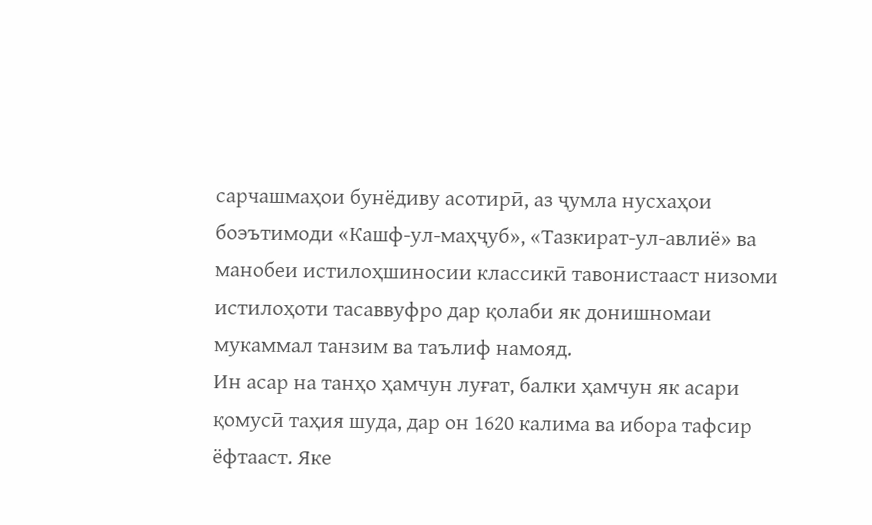сарчашмаҳои бунёдиву асотирӣ, аз ҷумла нусхаҳои боэътимоди «Кашф-ул-маҳҷуб», «Тазкират-ул-авлиё» ва манобеи истилоҳшиносии классикӣ тавонистааст низоми истилоҳоти тасаввуфро дар қолаби як донишномаи мукаммал танзим ва таълиф намояд.
Ин асар на танҳо ҳамчун луғат, балки ҳамчун як асари қомусӣ таҳия шуда, дар он 1620 калима ва ибора тафсир ёфтааст. Яке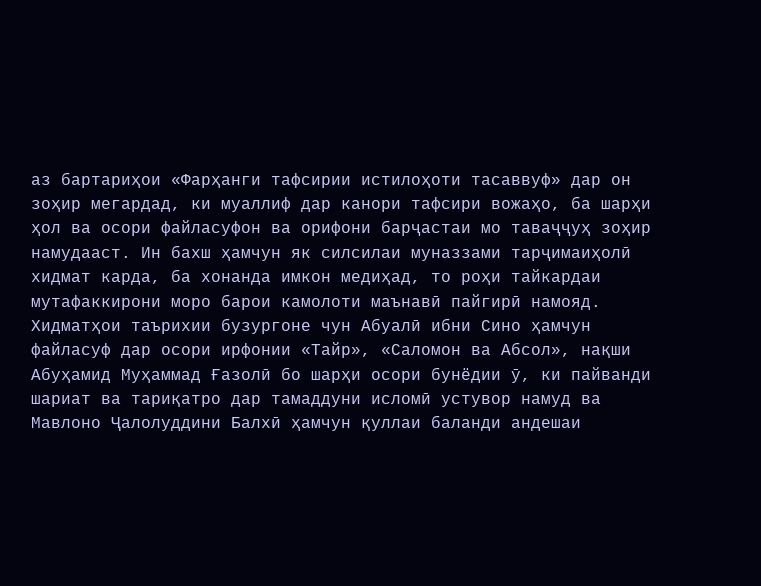аз бартариҳои «Фарҳанги тафсирии истилоҳоти тасаввуф» дар он зоҳир мегардад, ки муаллиф дар канори тафсири вожаҳо, ба шарҳи ҳол ва осори файласуфон ва орифони барҷастаи мо таваҷҷуҳ зоҳир намудааст. Ин бахш ҳамчун як силсилаи муназзами тарҷимаиҳолӣ хидмат карда, ба хонанда имкон медиҳад, то роҳи тайкардаи мутафаккирони моро барои камолоти маънавӣ пайгирӣ намояд.
Хидматҳои таърихии бузургоне чун Абуалӣ ибни Сино ҳамчун файласуф дар осори ирфонии «Тайр», «Саломон ва Абсол», нақши Абуҳамид Муҳаммад Ғазолӣ бо шарҳи осори бунёдии ӯ, ки пайванди шариат ва тариқатро дар тамаддуни исломӣ устувор намуд ва Мавлоно Ҷалолуддини Балхӣ ҳамчун қуллаи баланди андешаи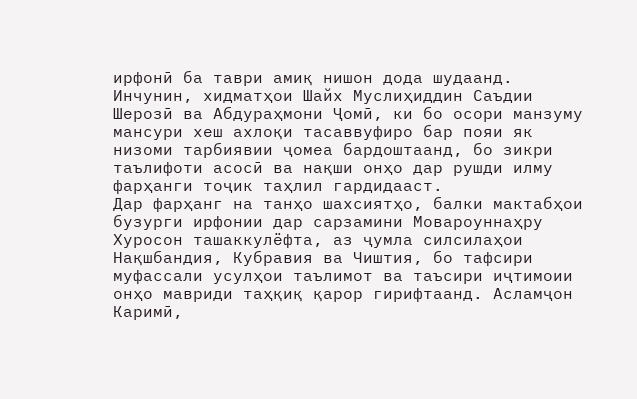ирфонӣ ба таври амиқ нишон дода шудаанд. Инчунин, хидматҳои Шайх Муслиҳиддин Саъдии Шерозӣ ва Абдураҳмони Ҷомӣ, ки бо осори манзуму мансури хеш ахлоқи тасаввуфиро бар пояи як низоми тарбиявии ҷомеа бардоштаанд, бо зикри таълифоти асосӣ ва нақши онҳо дар рушди илму фарҳанги тоҷик таҳлил гардидааст.
Дар фарҳанг на танҳо шахсиятҳо, балки мактабҳои бузурги ирфонии дар сарзамини Мовароуннаҳру Хуросон ташаккулёфта, аз ҷумла силсилаҳои Нақшбандия, Кубравия ва Чиштия, бо тафсири муфассали усулҳои таълимот ва таъсири иҷтимоии онҳо мавриди таҳқиқ қарор гирифтаанд. Асламҷон Каримӣ,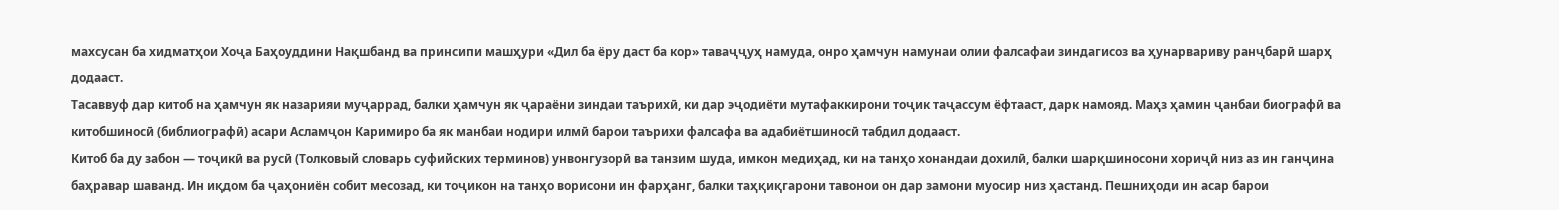махсусан ба хидматҳои Хоҷа Баҳоуддини Нақшбанд ва принсипи машҳури «Дил ба ёру даст ба кор» таваҷҷуҳ намуда, онро ҳамчун намунаи олии фалсафаи зиндагисоз ва ҳунарвариву ранҷбарӣ шарҳ додааст.
Тасаввуф дар китоб на ҳамчун як назарияи муҷаррад, балки ҳамчун як ҷараёни зиндаи таърихӣ, ки дар эҷодиёти мутафаккирони тоҷик таҷассум ёфтааст, дарк намояд. Маҳз ҳамин ҷанбаи биографӣ ва китобшиносӣ (библиографӣ) асари Асламҷон Каримиро ба як манбаи нодири илмӣ барои таърихи фалсафа ва адабиётшиносӣ табдил додааст.
Китоб ба ду забон — тоҷикӣ ва русӣ (Толковый словарь суфийских терминов) унвонгузорӣ ва танзим шуда, имкон медиҳад, ки на танҳо хонандаи дохилӣ, балки шарқшиносони хориҷӣ низ аз ин ганҷина баҳравар шаванд. Ин иқдом ба ҷаҳониён собит месозад, ки тоҷикон на танҳо ворисони ин фарҳанг, балки таҳқиқгарони тавонои он дар замони муосир низ ҳастанд. Пешниҳоди ин асар барои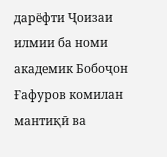дарёфти Ҷоизаи илмии ба номи академик Бобоҷон Ғафуров комилан мантиқӣ ва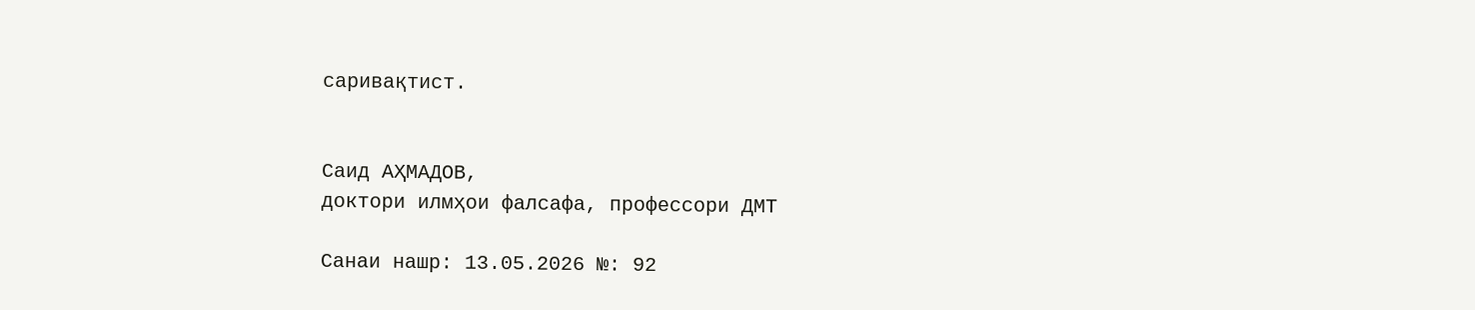саривақтист.


Саид АҲМАДОВ,
доктори илмҳои фалсафа, профессори ДМТ

Санаи нашр: 13.05.2026 №: 92